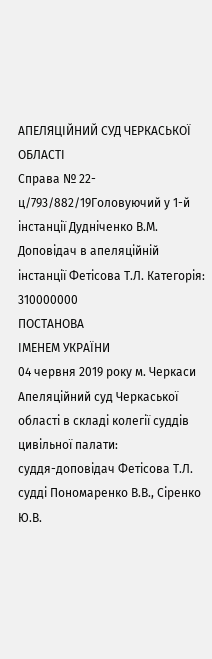АПЕЛЯЦІЙНИЙ СУД ЧЕРКАСЬКОЇ ОБЛАСТІ
Справа № 22-ц/793/882/19Головуючий у 1-й інстанції Дудніченко В.М. Доповідач в апеляційній інстанції Фетісова Т.Л. Категорія: 310000000
ПОСТАНОВА
ІМЕНЕМ УКРАЇНИ
04 червня 2019 року м. Черкаси
Апеляційний суд Черкаської області в складі колегії суддів цивільної палати:
суддя-доповідач Фетісова Т.Л.
судді Пономаренко В.В., Сіренко Ю.В.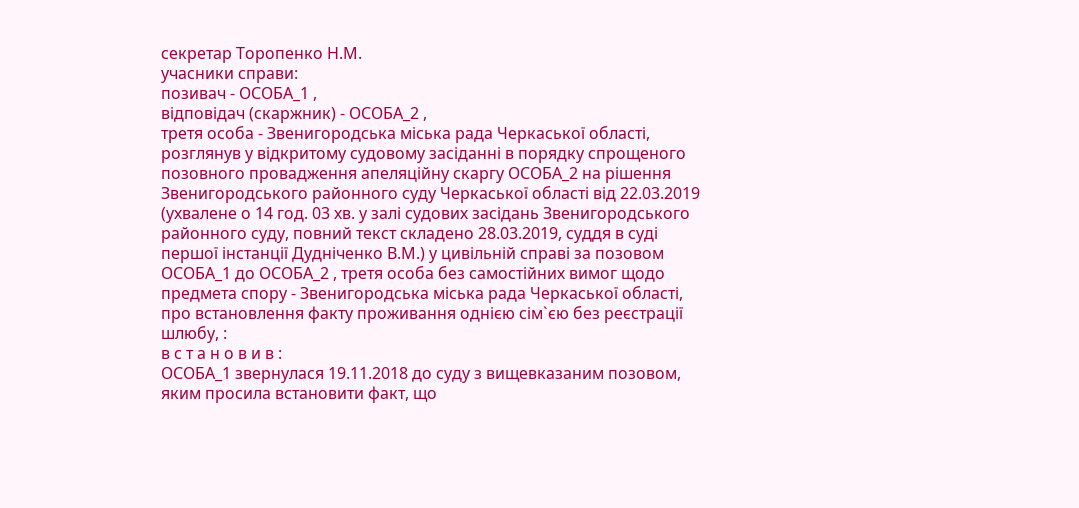секретар Торопенко Н.М.
учасники справи:
позивач - ОСОБА_1 ,
відповідач (скаржник) - ОСОБА_2 ,
третя особа - Звенигородська міська рада Черкаської області,
розглянув у відкритому судовому засіданні в порядку спрощеного позовного провадження апеляційну скаргу ОСОБА_2 на рішення Звенигородського районного суду Черкаської області від 22.03.2019 (ухвалене о 14 год. 03 хв. у залі судових засідань Звенигородського районного суду, повний текст складено 28.03.2019, суддя в суді першої інстанції Дудніченко В.М.) у цивільній справі за позовом ОСОБА_1 до ОСОБА_2 , третя особа без самостійних вимог щодо предмета спору - Звенигородська міська рада Черкаської області, про встановлення факту проживання однією сім`єю без реєстрації шлюбу, :
в с т а н о в и в :
ОСОБА_1 звернулася 19.11.2018 до суду з вищевказаним позовом, яким просила встановити факт, що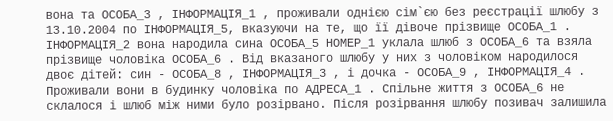вона та ОСОБА_3 , ІНФОРМАЦІЯ_1 , проживали однією сім`єю без реєстрації шлюбу з 13.10.2004 по ІНФОРМАЦІЯ_5, вказуючи на те, що її дівоче прізвище ОСОБА_1 . ІНФОРМАЦІЯ_2 вона народила сина ОСОБА_5 НОМЕР_1 уклала шлюб з ОСОБА_6 та взяла прізвище чоловіка ОСОБА_6 . Від вказаного шлюбу у них з чоловіком народилося двоє дітей: син - ОСОБА_8 , ІНФОРМАЦІЯ_3 , і дочка - ОСОБА_9 , ІНФОРМАЦІЯ_4 . Проживали вони в будинку чоловіка по АДРЕСА_1 . Спільне життя з ОСОБА_6 не склалося і шлюб між ними було розірвано. Після розірвання шлюбу позивач залишила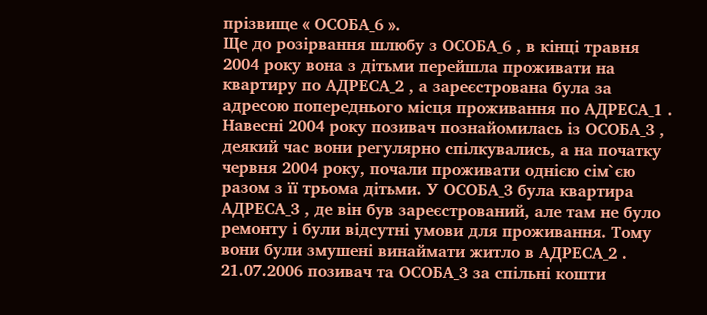прізвище « ОСОБА_6 ».
Ще до розірвання шлюбу з ОСОБА_6 , в кінці травня 2004 року вона з дітьми перейшла проживати на квартиру по АДРЕСА_2 , а зареєстрована була за адресою попереднього місця проживання по АДРЕСА_1 .
Навесні 2004 року позивач познайомилась із ОСОБА_3 , деякий час вони регулярно спілкувались, а на початку червня 2004 року, почали проживати однією сім`єю разом з її трьома дітьми. У ОСОБА_3 була квартира АДРЕСА_3 , де він був зареєстрований, але там не було ремонту і були відсутні умови для проживання. Тому вони були змушені винаймати житло в АДРЕСА_2 .
21.07.2006 позивач та ОСОБА_3 за спільні кошти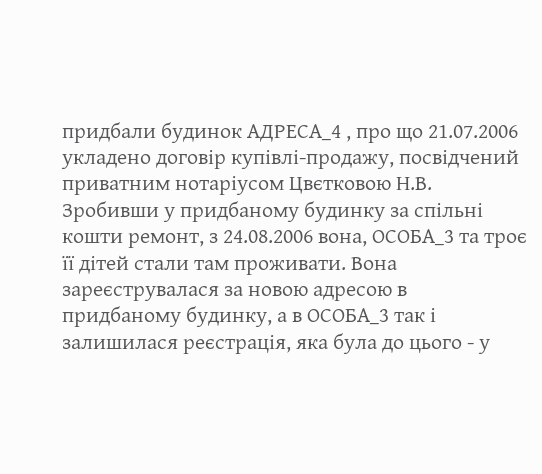придбали будинок АДРЕСА_4 , про що 21.07.2006 укладено договір купівлі-продажу, посвідчений приватним нотаріусом Цвєтковою Н.В.
Зробивши у придбаному будинку за спільні кошти ремонт, з 24.08.2006 вона, ОСОБА_3 та троє її дітей стали там проживати. Вона зареєструвалася за новою адресою в придбаному будинку, а в ОСОБА_3 так і залишилася реєстрація, яка була до цього - у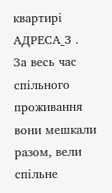квартирі АДРЕСА_3 .
За весь час спільного проживання вони мешкали разом, вели спільне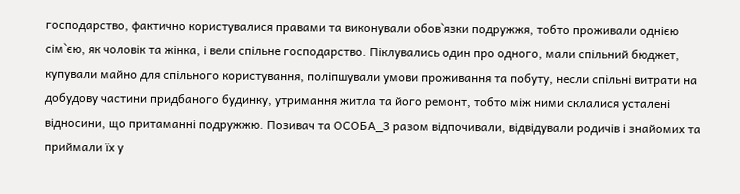господарство, фактично користувалися правами та виконували обов`язки подружжя, тобто проживали однією сім`єю, як чоловік та жінка, і вели спільне господарство. Піклувались один про одного, мали спільний бюджет, купували майно для спільного користування, поліпшували умови проживання та побуту, несли спільні витрати на добудову частини придбаного будинку, утримання житла та його ремонт, тобто між ними склалися усталені відносини, що притаманні подружжю. Позивач та ОСОБА_3 разом відпочивали, відвідували родичів і знайомих та приймали їх у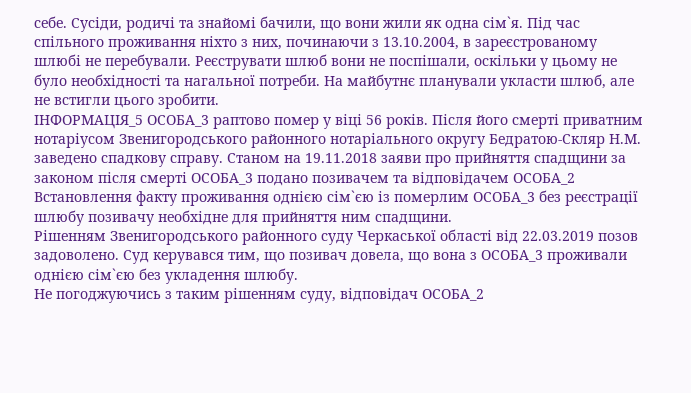себе. Сусіди, родичі та знайомі бачили, що вони жили як одна сім`я. Під час спільного проживання ніхто з них, починаючи з 13.10.2004, в зареєстрованому шлюбі не перебували. Реєструвати шлюб вони не поспішали, оскільки у цьому не було необхідності та нагальної потреби. На майбутнє планували укласти шлюб, але не встигли цього зробити.
ІНФОРМАЦІЯ_5 ОСОБА_3 раптово помер у віці 56 років. Після його смерті приватним нотаріусом Звенигородського районного нотаріального округу Бедратою-Скляр Н.М. заведено спадкову справу. Станом на 19.11.2018 заяви про прийняття спадщини за законом після смерті ОСОБА_3 подано позивачем та відповідачем ОСОБА_2
Встановлення факту проживання однією сім`єю із померлим ОСОБА_3 без реєстрації шлюбу позивачу необхідне для прийняття ним спадщини.
Рішенням Звенигородського районного суду Черкаської області від 22.03.2019 позов задоволено. Суд керувався тим, що позивач довела, що вона з ОСОБА_3 проживали однією сім`єю без укладення шлюбу.
Не погоджуючись з таким рішенням суду, відповідач ОСОБА_2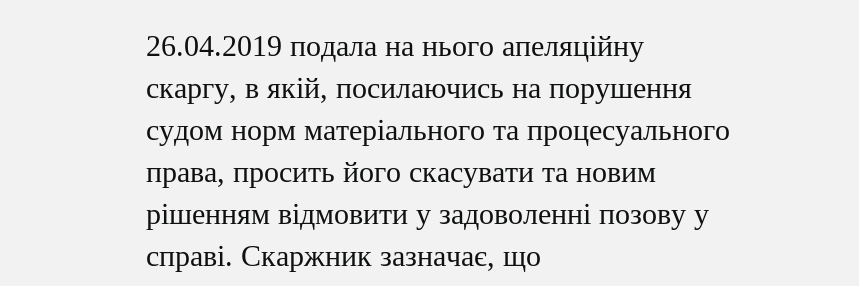26.04.2019 подала на нього апеляційну скаргу, в якій, посилаючись на порушення судом норм матеріального та процесуального права, просить його скасувати та новим рішенням відмовити у задоволенні позову у справі. Скаржник зазначає, що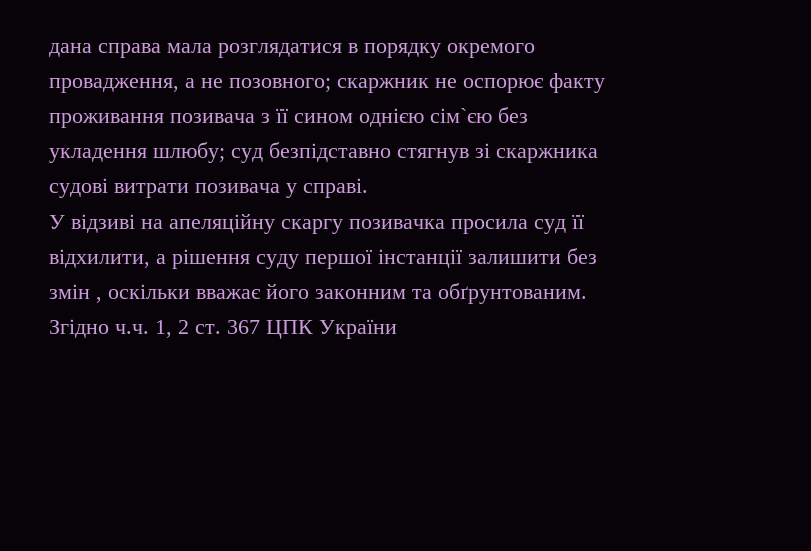дана справа мала розглядатися в порядку окремого провадження, а не позовного; скаржник не оспорює факту проживання позивача з її сином однією сім`єю без укладення шлюбу; суд безпідставно стягнув зі скаржника судові витрати позивача у справі.
У відзиві на апеляційну скаргу позивачка просила суд її відхилити, а рішення суду першої інстанції залишити без змін , оскільки вважає його законним та обґрунтованим.
Згідно ч.ч. 1, 2 ст. 367 ЦПК України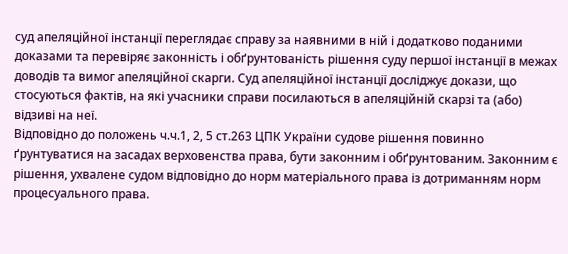суд апеляційної інстанції переглядає справу за наявними в ній і додатково поданими доказами та перевіряє законність і обґрунтованість рішення суду першої інстанції в межах доводів та вимог апеляційної скарги. Суд апеляційної інстанції досліджує докази, що стосуються фактів, на які учасники справи посилаються в апеляційній скарзі та (або) відзиві на неї.
Відповідно до положень ч.ч.1, 2, 5 ст.263 ЦПК України судове рішення повинно ґрунтуватися на засадах верховенства права, бути законним і обґрунтованим. Законним є рішення, ухвалене судом відповідно до норм матеріального права із дотриманням норм процесуального права.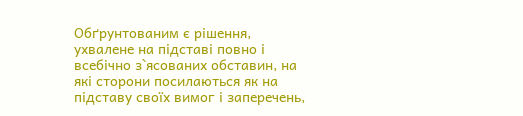Обґрунтованим є рішення, ухвалене на підставі повно і всебічно з`ясованих обставин, на які сторони посилаються як на підставу своїх вимог і заперечень,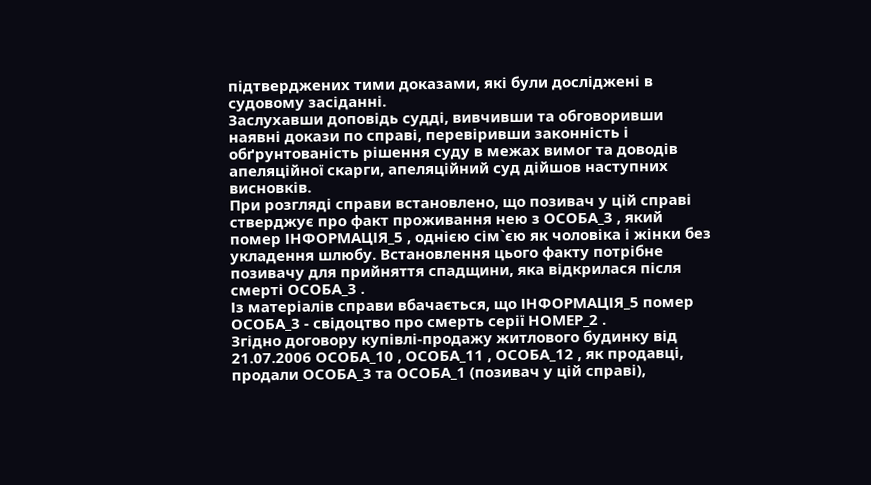підтверджених тими доказами, які були досліджені в судовому засіданні.
Заслухавши доповідь судді, вивчивши та обговоривши наявні докази по справі, перевіривши законність і обґрунтованість рішення суду в межах вимог та доводів апеляційної скарги, апеляційний суд дійшов наступних висновків.
При розгляді справи встановлено, що позивач у цій справі стверджує про факт проживання нею з ОСОБА_3 , який помер ІНФОРМАЦІЯ_5 , однією сім`єю як чоловіка і жінки без укладення шлюбу. Встановлення цього факту потрібне позивачу для прийняття спадщини, яка відкрилася після смерті ОСОБА_3 .
Із матеріалів справи вбачається, що ІНФОРМАЦІЯ_5 помер ОСОБА_3 - свідоцтво про смерть серії НОМЕР_2 .
Згідно договору купівлі-продажу житлового будинку від 21.07.2006 ОСОБА_10 , ОСОБА_11 , ОСОБА_12 , як продавці, продали ОСОБА_3 та ОСОБА_1 (позивач у цій справі),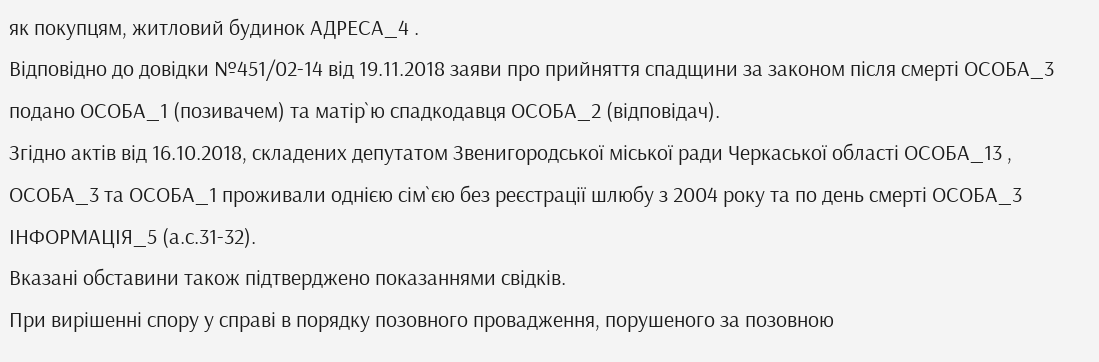як покупцям, житловий будинок АДРЕСА_4 .
Відповідно до довідки №451/02-14 від 19.11.2018 заяви про прийняття спадщини за законом після смерті ОСОБА_3 подано ОСОБА_1 (позивачем) та матір`ю спадкодавця ОСОБА_2 (відповідач).
Згідно актів від 16.10.2018, складених депутатом Звенигородської міської ради Черкаської області ОСОБА_13 , ОСОБА_3 та ОСОБА_1 проживали однією сім`єю без реєстрації шлюбу з 2004 року та по день смерті ОСОБА_3 ІНФОРМАЦІЯ_5 (а.с.31-32).
Вказані обставини також підтверджено показаннями свідків.
При вирішенні спору у справі в порядку позовного провадження, порушеного за позовною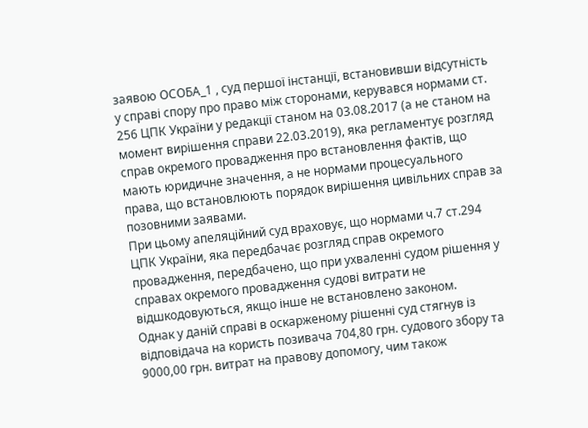заявою ОСОБА_1 , суд першої інстанції, встановивши відсутність у справі спору про право між сторонами, керувався нормами ст. 256 ЦПК України у редакції станом на 03.08.2017 (а не станом на момент вирішення справи 22.03.2019), яка регламентує розгляд справ окремого провадження про встановлення фактів, що мають юридичне значення, а не нормами процесуального права, що встановлюють порядок вирішення цивільних справ за позовними заявами.
При цьому апеляційний суд враховує, що нормами ч.7 ст.294 ЦПК України, яка передбачає розгляд справ окремого провадження, передбачено, що при ухваленні судом рішення у справах окремого провадження судові витрати не відшкодовуються, якщо інше не встановлено законом.
Однак у даній справі в оскарженому рішенні суд стягнув із відповідача на користь позивача 704,80 грн. судового збору та 9000,00 грн. витрат на правову допомогу, чим також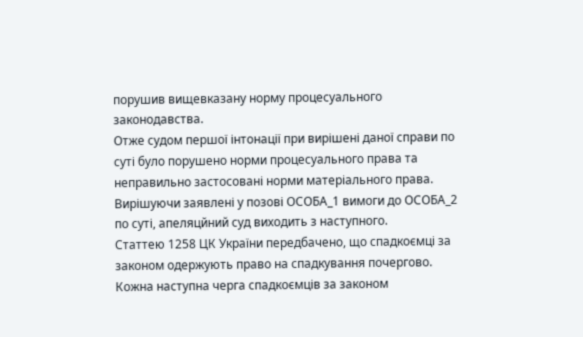порушив вищевказану норму процесуального законодавства.
Отже судом першої інтонації при вирішені даної справи по суті було порушено норми процесуального права та неправильно застосовані норми матеріального права.
Вирішуючи заявлені у позові ОСОБА_1 вимоги до ОСОБА_2 по суті, апеляцйний суд виходить з наступного.
Статтею 1258 ЦК України передбачено, що спадкоємці за законом одержують право на спадкування почергово. Кожна наступна черга спадкоємців за законом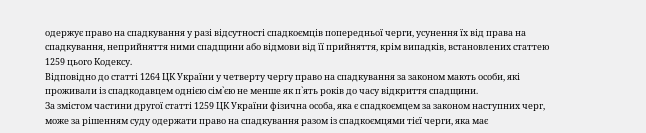одержує право на спадкування у разі відсутності спадкоємців попередньої черги, усунення їх від права на спадкування, неприйняття ними спадщини або відмови від її прийняття, крім випадків, встановлених статтею 1259 цього Кодексу.
Відповідно до статті 1264 ЦК України у четверту чергу право на спадкування за законом мають особи, які проживали із спадкодавцем однією сім`єю не менше як п`ять років до часу відкриття спадщини.
За змістом частини другої статті 1259 ЦК України фізична особа, яка є спадкоємцем за законом наступних черг, може за рішенням суду одержати право на спадкування разом із спадкоємцями тієї черги, яка має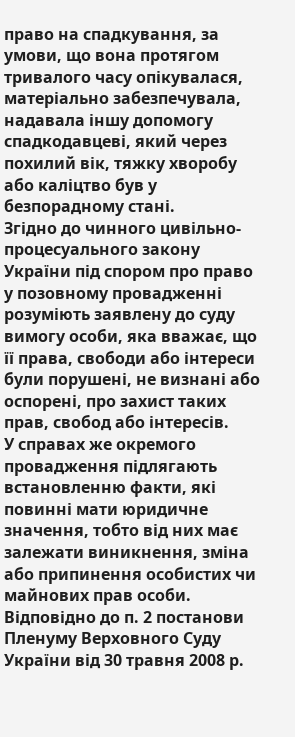право на спадкування, за умови, що вона протягом тривалого часу опікувалася, матеріально забезпечувала, надавала іншу допомогу спадкодавцеві, який через похилий вік, тяжку хворобу або каліцтво був у безпорадному стані.
Згідно до чинного цивільно- процесуального закону України під спором про право у позовному провадженні розуміють заявлену до суду вимогу особи, яка вважає, що її права, свободи або інтереси були порушені, не визнані або оспорені, про захист таких прав, свобод або інтересів.
У справах же окремого провадження підлягають встановленню факти, які повинні мати юридичне значення, тобто від них має залежати виникнення, зміна або припинення особистих чи майнових прав особи.
Відповідно до п. 2 постанови Пленуму Верховного Суду України від 30 травня 2008 р.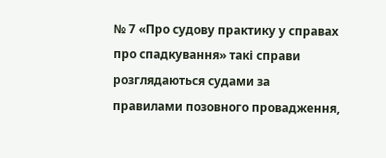№ 7 «Про судову практику у справах про спадкування» такі справи розглядаються судами за правилами позовного провадження,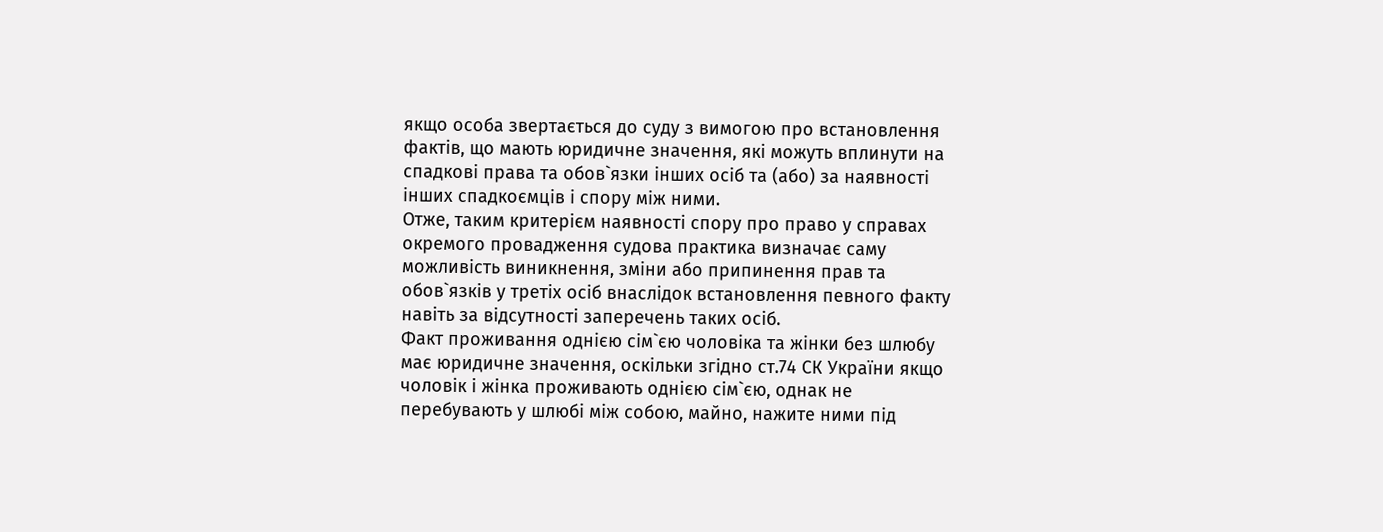якщо особа звертається до суду з вимогою про встановлення фактів, що мають юридичне значення, які можуть вплинути на спадкові права та обов`язки інших осіб та (або) за наявності інших спадкоємців і спору між ними.
Отже, таким критерієм наявності спору про право у справах окремого провадження судова практика визначає саму можливість виникнення, зміни або припинення прав та обов`язків у третіх осіб внаслідок встановлення певного факту навіть за відсутності заперечень таких осіб.
Факт проживання однією сім`єю чоловіка та жінки без шлюбу має юридичне значення, оскільки згідно ст.74 СК України якщо чоловік і жінка проживають однією сім`єю, однак не перебувають у шлюбі між собою, майно, нажите ними під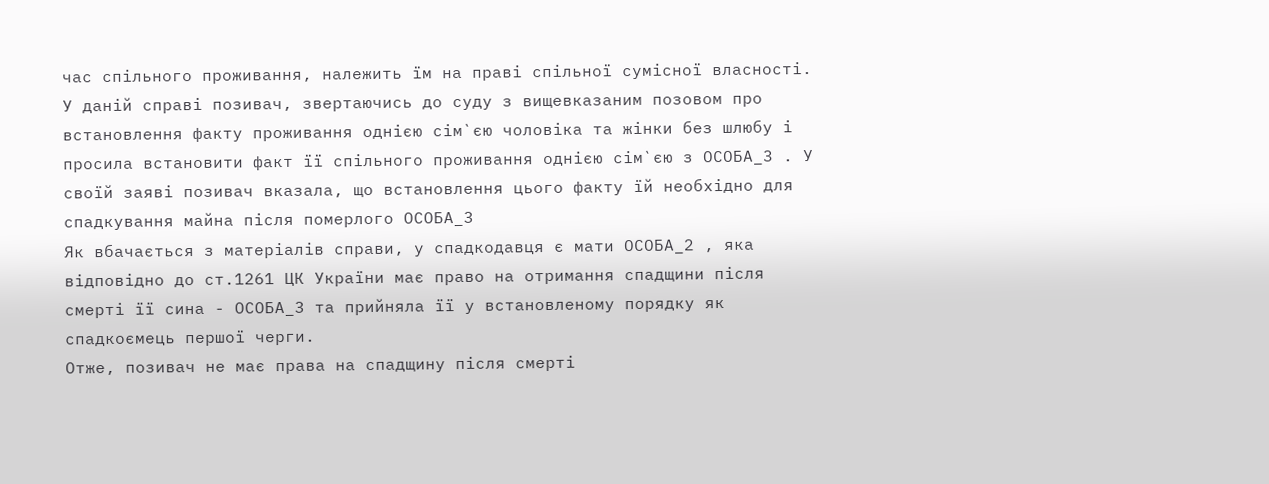час спільного проживання, належить їм на праві спільної сумісної власності.
У даній справі позивач, звертаючись до суду з вищевказаним позовом про встановлення факту проживання однією сім`єю чоловіка та жінки без шлюбу і просила встановити факт її спільного проживання однією сім`єю з ОСОБА_3 . У своїй заяві позивач вказала, що встановлення цього факту їй необхідно для спадкування майна після померлого ОСОБА_3
Як вбачається з матеріалів справи, у спадкодавця є мати ОСОБА_2 , яка відповідно до ст.1261 ЦК України має право на отримання спадщини після смерті її сина - ОСОБА_3 та прийняла її у встановленому порядку як спадкоємець першої черги.
Отже, позивач не має права на спадщину після смерті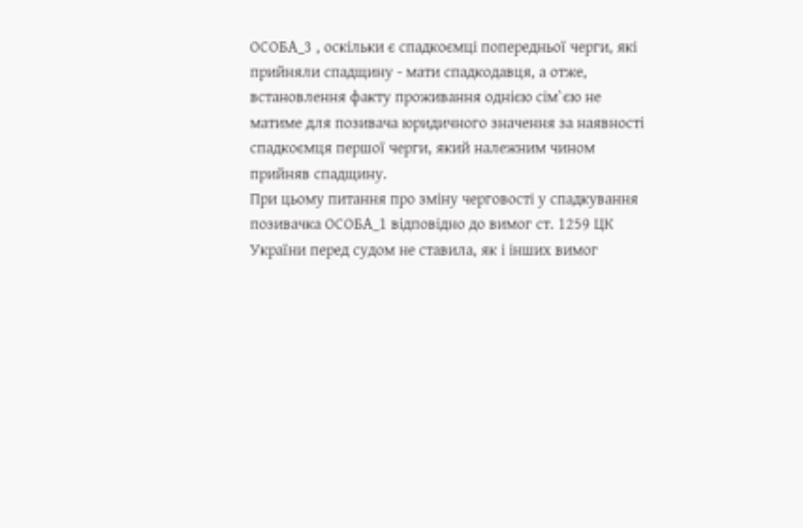ОСОБА_3 , оскільки є спадкоємці попередньої черги, які прийняли спадщину - мати спадкодавця, а отже, встановлення факту проживання однією сім`єю не матиме для позивача юридичного значення за наявності спадкоємця першої черги, який належним чином прийняв спадщину.
При цьому питання про зміну черговості у спадкування позивачка ОСОБА_1 відповідно до вимог ст. 1259 ЦК України перед судом не ставила, як і інших вимог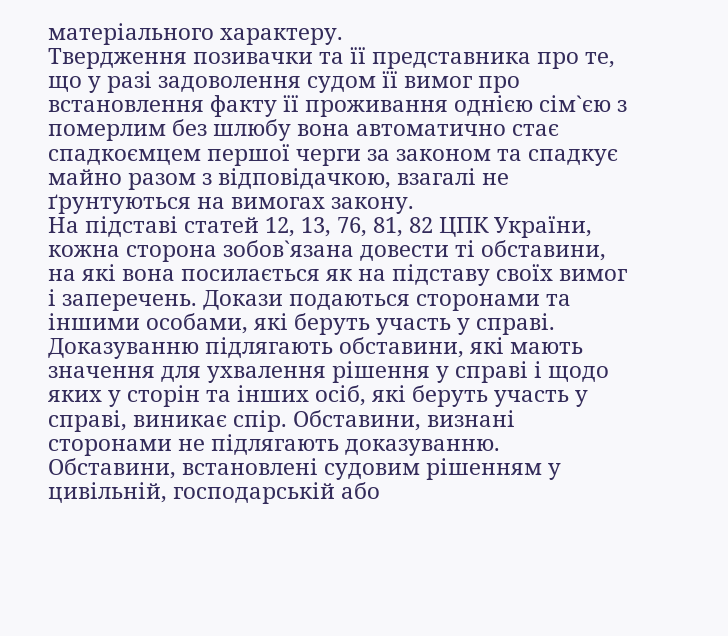матеріального характеру.
Твердження позивачки та її представника про те, що у разі задоволення судом її вимог про встановлення факту її проживання однією сім`єю з померлим без шлюбу вона автоматично стає спадкоємцем першої черги за законом та спадкує майно разом з відповідачкою, взагалі не ґрунтуються на вимогах закону.
На підставі статей 12, 13, 76, 81, 82 ЦПК України, кожна сторона зобов`язана довести ті обставини, на які вона посилається як на підставу своїх вимог і заперечень. Докази подаються сторонами та іншими особами, які беруть участь у справі. Доказуванню підлягають обставини, які мають значення для ухвалення рішення у справі і щодо яких у сторін та інших осіб, які беруть участь у справі, виникає спір. Обставини, визнані сторонами не підлягають доказуванню. Обставини, встановлені судовим рішенням у цивільній, господарській або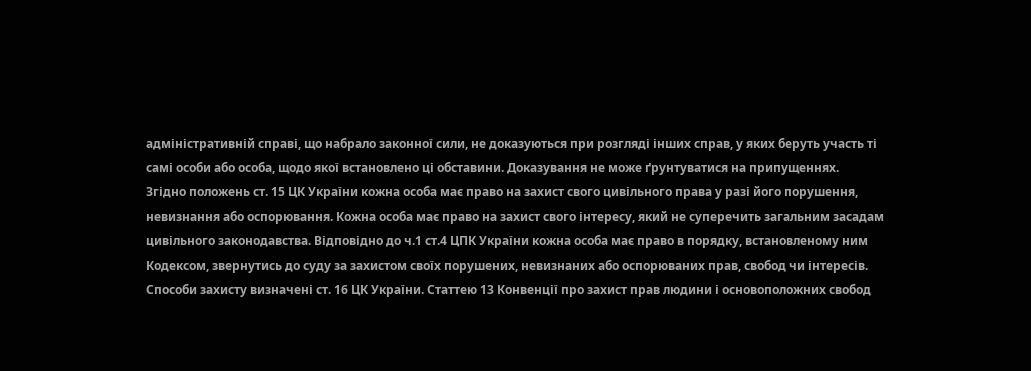адміністративній справі, що набрало законної сили, не доказуються при розгляді інших справ, у яких беруть участь ті самі особи або особа, щодо якої встановлено ці обставини. Доказування не може ґрунтуватися на припущеннях.
Згідно положень ст. 15 ЦК України кожна особа має право на захист свого цивільного права у разі його порушення, невизнання або оспорювання. Кожна особа має право на захист свого інтересу, який не суперечить загальним засадам цивільного законодавства. Відповідно до ч.1 ст.4 ЦПК України кожна особа має право в порядку, встановленому ним Кодексом, звернутись до суду за захистом своїх порушених, невизнаних або оспорюваних прав, свобод чи інтересів. Способи захисту визначені ст. 16 ЦК України. Статтею 13 Конвенції про захист прав людини і основоположних свобод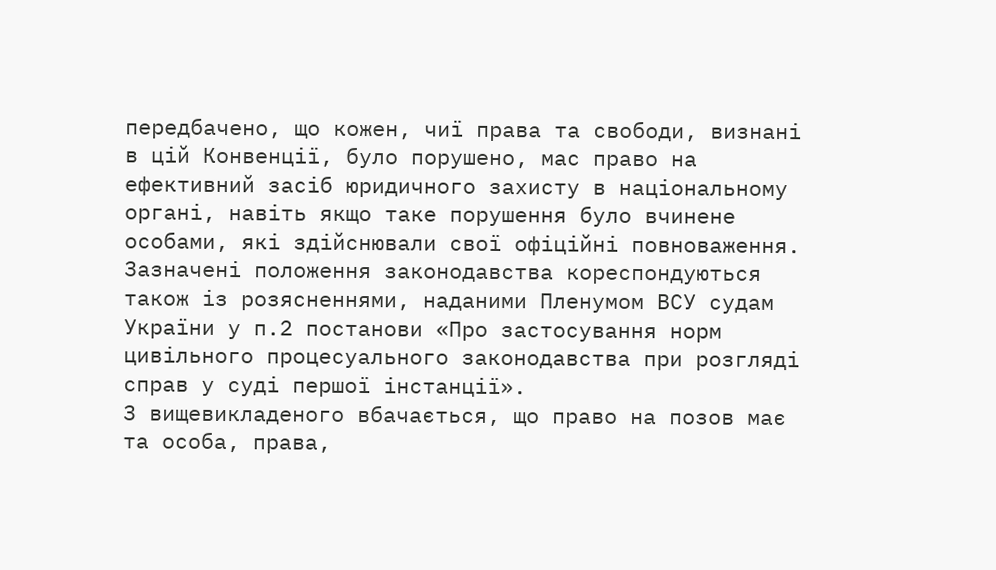передбачено, що кожен, чиї права та свободи, визнані в цій Конвенції, було порушено, мас право на ефективний засіб юридичного захисту в національному органі, навіть якщо таке порушення було вчинене особами, які здійснювали свої офіційні повноваження.
Зазначені положення законодавства кореспондуються також із розясненнями, наданими Пленумом ВСУ судам України у п.2 постанови «Про застосування норм цивільного процесуального законодавства при розгляді справ у суді першої інстанції».
З вищевикладеного вбачається, що право на позов має та особа, права,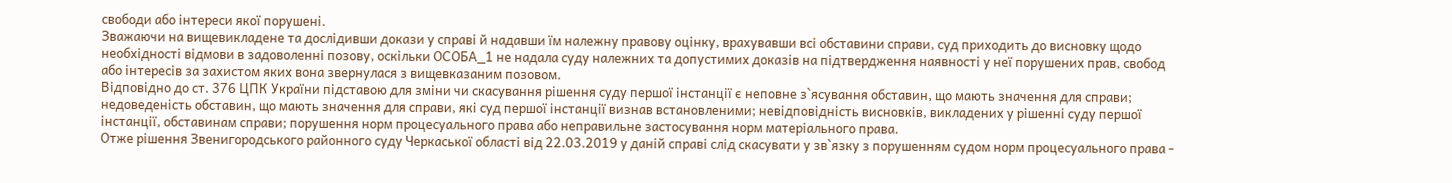свободи або інтереси якої порушені.
Зважаючи на вищевикладене та дослідивши докази у справі й надавши їм належну правову оцінку, врахувавши всі обставини справи, суд приходить до висновку щодо необхідності відмови в задоволенні позову, оскільки ОСОБА_1 не надала суду належних та допустимих доказів на підтвердження наявності у неї порушених прав, свобод або інтересів за захистом яких вона звернулася з вищевказаним позовом.
Відповідно до ст. 376 ЦПК України підставою для зміни чи скасування рішення суду першої інстанції є неповне з`ясування обставин, що мають значення для справи; недоведеність обставин, що мають значення для справи, які суд першої інстанції визнав встановленими; невідповідність висновків, викладених у рішенні суду першої інстанції, обставинам справи; порушення норм процесуального права або неправильне застосування норм матеріального права.
Отже рішення Звенигородського районного суду Черкаської області від 22.03.2019 у даній справі слід скасувати у зв`язку з порушенням судом норм процесуального права -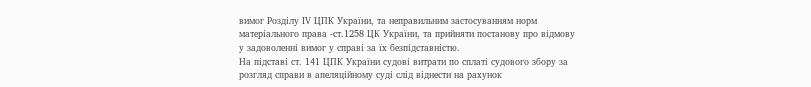вимог Розділу ІV ЦПК України, та неправильним застосуванням норм матеріального права -ст.1258 ЦК України, та прийняти постанову про відмову у задоволенні вимог у справі за їх безпідставністю.
На підставі ст. 141 ЦПК України судові витрати по сплаті судового збору за розгляд справи в апеляційному суді слід віднести на рахунок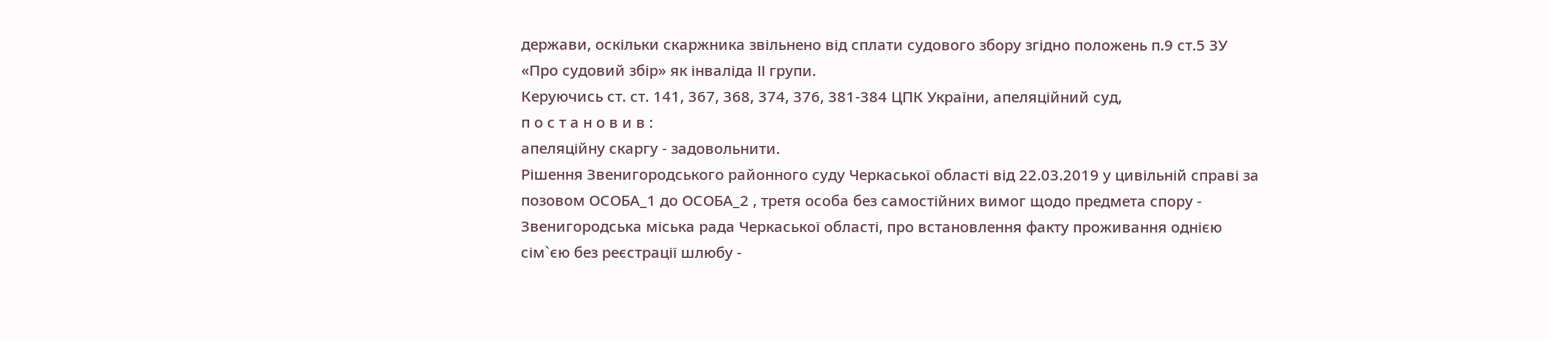держави, оскільки скаржника звільнено від сплати судового збору згідно положень п.9 ст.5 ЗУ «Про судовий збір» як інваліда ІІ групи.
Керуючись ст. ст. 141, 367, 368, 374, 376, 381-384 ЦПК України, апеляційний суд,
п о с т а н о в и в :
апеляційну скаргу - задовольнити.
Рішення Звенигородського районного суду Черкаської області від 22.03.2019 у цивільній справі за позовом ОСОБА_1 до ОСОБА_2 , третя особа без самостійних вимог щодо предмета спору - Звенигородська міська рада Черкаської області, про встановлення факту проживання однією сім`єю без реєстрації шлюбу -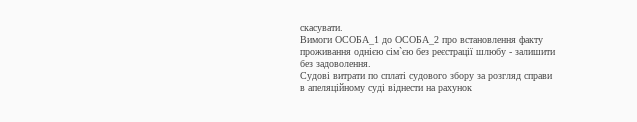скасувати.
Вимоги ОСОБА_1 до ОСОБА_2 про встановлення факту проживання однією сім`єю без реєстрації шлюбу - залишити без задоволення.
Судові витрати по сплаті судового збору за розгляд справи в апеляційному суді віднести на рахунок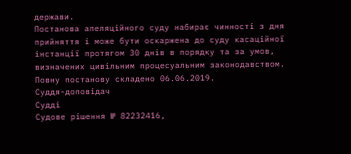держави.
Постанова апеляційного суду набирає чинності з дня прийняття і може бути оскаржена до суду касаційної інстанції протягом 30 днів в порядку та за умов, визначених цивільним процесуальним законодавством.
Повну постанову складено 06.06.2019.
Суддя-доповідач
Судді
Судове рішення № 82232416,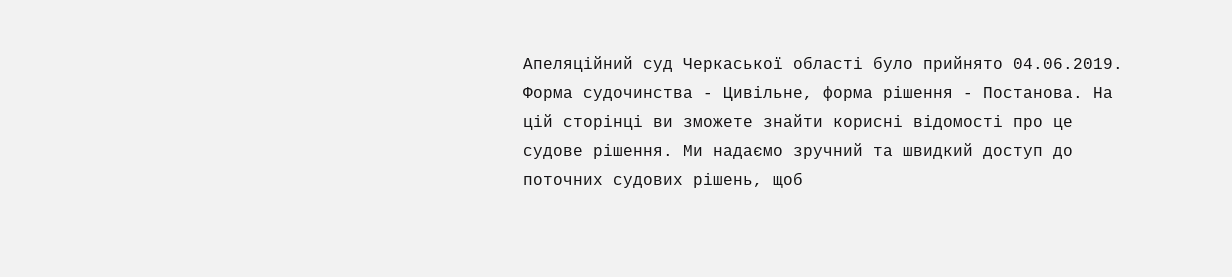Апеляційний суд Черкаської області було прийнято 04.06.2019. Форма судочинства - Цивільне, форма рішення - Постанова. На цій сторінці ви зможете знайти корисні відомості про це судове рішення. Ми надаємо зручний та швидкий доступ до поточних судових рішень, щоб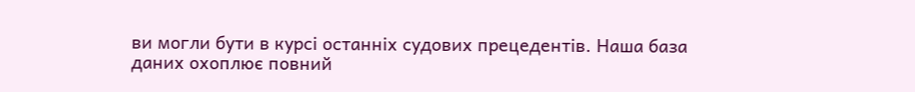ви могли бути в курсі останніх судових прецедентів. Наша база даних охоплює повний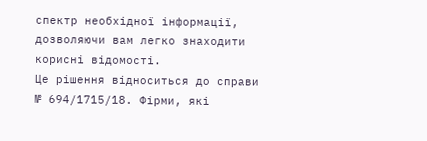спектр необхідної інформації, дозволяючи вам легко знаходити корисні відомості.
Це рішення відноситься до справи № 694/1715/18. Фірми, які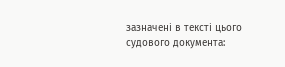зазначені в тексті цього судового документа: